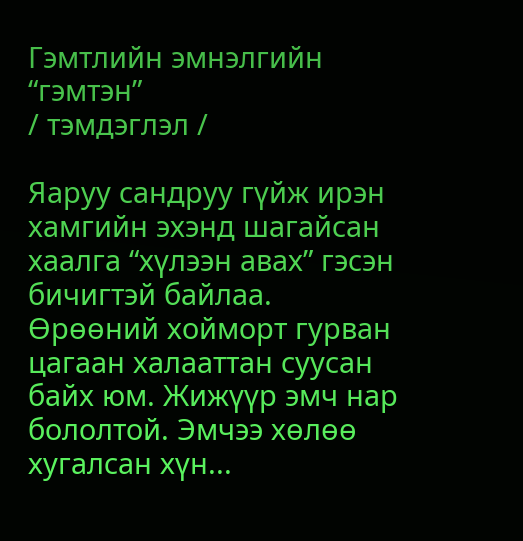Гэмтлийн эмнэлгийн “гэмтэн”
/ тэмдэглэл /

Яаруу сандруу гүйж ирэн хамгийн эхэнд шагайсан хаалга “хүлээн авах” гэсэн бичигтэй байлаа. Өрөөний хойморт гурван цагаан халааттан суусан байх юм. Жижүүр эмч нар бололтой. Эмчээ хөлөө хугалсан хүн...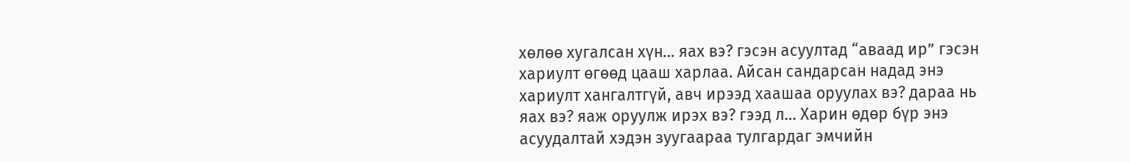хөлөө хугалсан хүн... яах вэ? гэсэн асуултад “аваад ир” гэсэн хариулт өгөөд цааш харлаа. Айсан сандарсан надад энэ хариулт хангалтгүй, авч ирээд хаашаа оруулах вэ? дараа нь яах вэ? яаж оруулж ирэх вэ? гээд л... Харин өдөр бүр энэ асуудалтай хэдэн зуугаараа тулгардаг эмчийн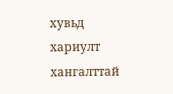хувьд хариулт хангалттай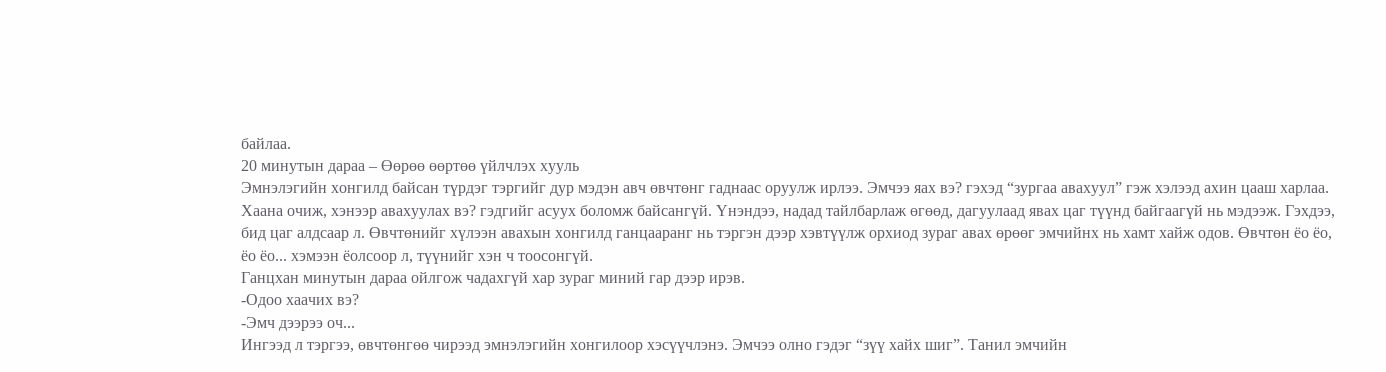байлаа.
20 минутын дараа – Өөрөө өөртөө үйлчлэх хууль
Эмнэлэгийн хонгилд байсан түрдэг тэргийг дур мэдэн авч өвчтөнг гаднаас оруулж ирлээ. Эмчээ яах вэ? гэхэд “зургаа авахуул” гэж хэлээд ахин цааш харлаа. Хаана очиж, хэнээр авахуулах вэ? гэдгийг асуух боломж байсангүй. Үнэндээ, надад тайлбарлаж өгөөд, дагуулаад явах цаг түүнд байгаагүй нь мэдээж. Гэхдээ, бид цаг алдсаар л. Өвчтөнийг хүлээн авахын хонгилд ганцааранг нь тэргэн дээр хэвтүүлж орхиод зураг авах өрөөг эмчийнх нь хамт хайж одов. Өвчтөн ёо ёо, ёо ёо... хэмээн ёолсоор л, түүнийг хэн ч тоосонгүй.
Ганцхан минутын дараа ойлгож чадахгүй хар зураг миний гар дээр ирэв.
-Одоо хаачих вэ?
-Эмч дээрээ оч...
Ингээд л тэргээ, өвчтөнгөө чирээд эмнэлэгийн хонгилоор хэсүүчлэнэ. Эмчээ олно гэдэг “зүү хайх шиг”. Танил эмчийн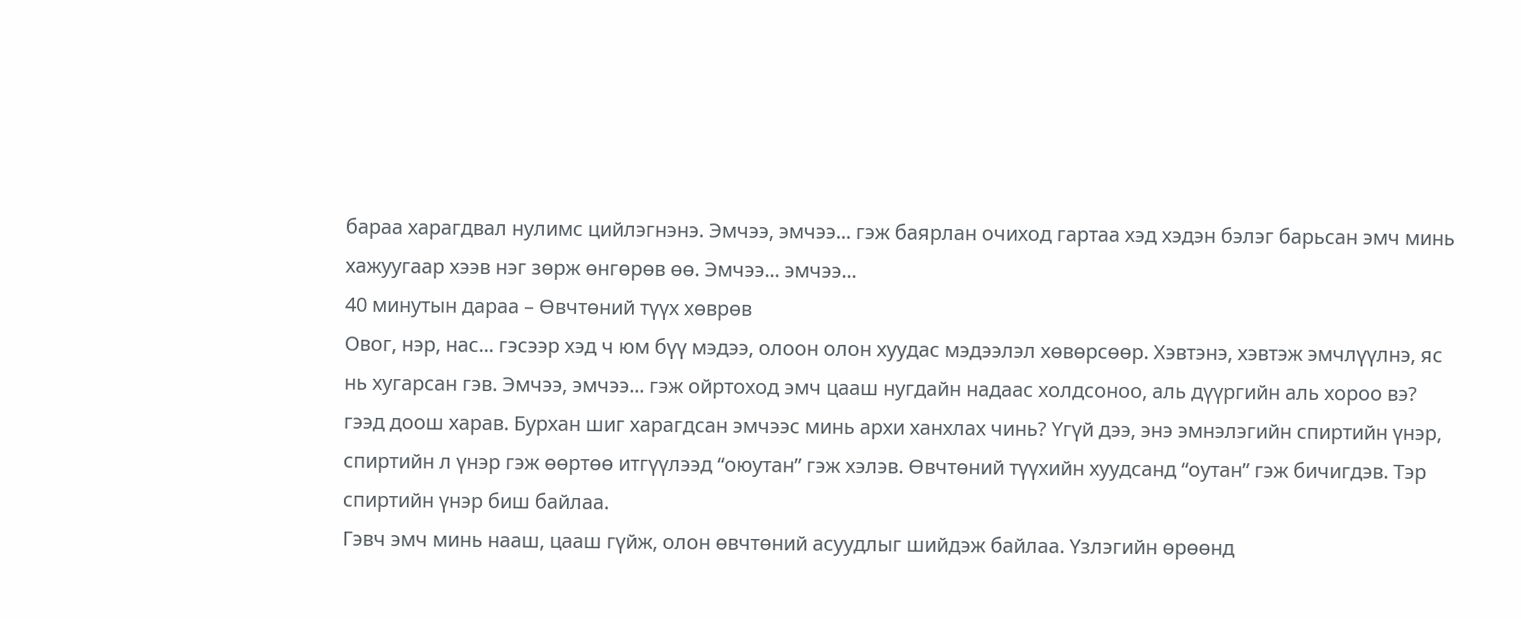бараа харагдвал нулимс цийлэгнэнэ. Эмчээ, эмчээ... гэж баярлан очиход гартаа хэд хэдэн бэлэг барьсан эмч минь хажуугаар хээв нэг зөрж өнгөрөв өө. Эмчээ... эмчээ...
40 минутын дараа – Өвчтөний түүх хөврөв
Овог, нэр, нас... гэсээр хэд ч юм бүү мэдээ, олоон олон хуудас мэдээлэл хөвөрсөөр. Хэвтэнэ, хэвтэж эмчлүүлнэ, яс нь хугарсан гэв. Эмчээ, эмчээ... гэж ойртоход эмч цааш нугдайн надаас холдсоноо, аль дүүргийн аль хороо вэ? гээд доош харав. Бурхан шиг харагдсан эмчээс минь архи ханхлах чинь? Үгүй дээ, энэ эмнэлэгийн спиртийн үнэр, спиртийн л үнэр гэж өөртөө итгүүлээд “оюутан” гэж хэлэв. Өвчтөний түүхийн хуудсанд “оутан” гэж бичигдэв. Тэр спиртийн үнэр биш байлаа.
Гэвч эмч минь нааш, цааш гүйж, олон өвчтөний асуудлыг шийдэж байлаа. Үзлэгийн өрөөнд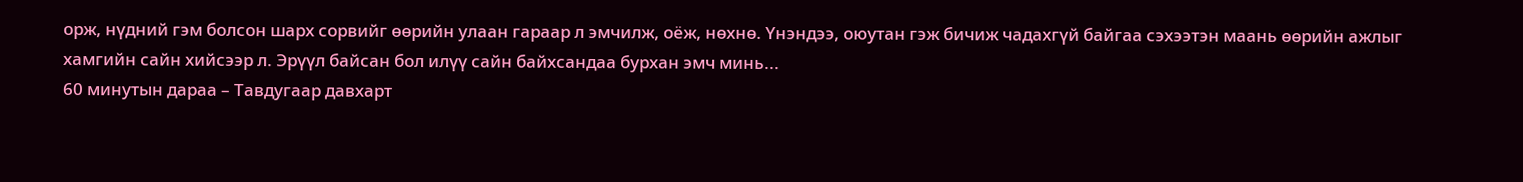орж, нүдний гэм болсон шарх сорвийг өөрийн улаан гараар л эмчилж, оёж, нөхнө. Үнэндээ, оюутан гэж бичиж чадахгүй байгаа сэхээтэн маань өөрийн ажлыг хамгийн сайн хийсээр л. Эрүүл байсан бол илүү сайн байхсандаа бурхан эмч минь...
60 минутын дараа – Тавдугаар давхарт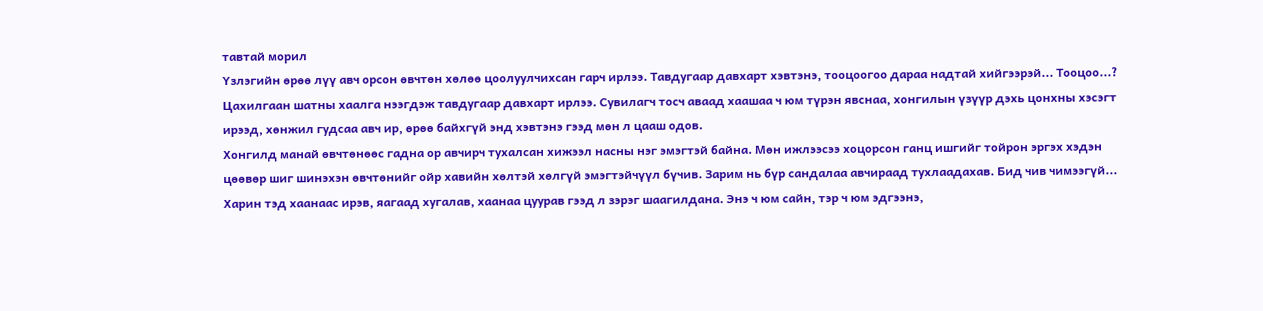тавтай морил
Үзлэгийн өрөө лүү авч орсон өвчтөн хөлөө цоолуулчихсан гарч ирлээ. Тавдугаар давхарт хэвтэнэ, тооцоогоо дараа надтай хийгээрэй... Тооцоо...?
Цахилгаан шатны хаалга нээгдэж тавдугаар давхарт ирлээ. Сувилагч тосч аваад хаашаа ч юм түрэн явснаа, хонгилын үзүүр дэхь цонхны хэсэгт ирээд, хөнжил гудсаа авч ир, өрөө байхгүй энд хэвтэнэ гээд мөн л цааш одов.
Хонгилд манай өвчтөнөөс гадна ор авчирч тухалсан хижээл насны нэг эмэгтэй байна. Мөн ижлээсээ хоцорсон ганц ишгийг тойрон эргэх хэдэн цөөвөр шиг шинэхэн өвчтөнийг ойр хавийн хөлтэй хөлгүй эмэгтэйчүүл бүчив. Зарим нь бүр сандалаа авчираад тухлаадахав. Бид чив чимээгүй... Харин тэд хаанаас ирэв, яагаад хугалав, хаанаа цуурав гээд л зэрэг шаагилдана. Энэ ч юм сайн, тэр ч юм эдгээнэ,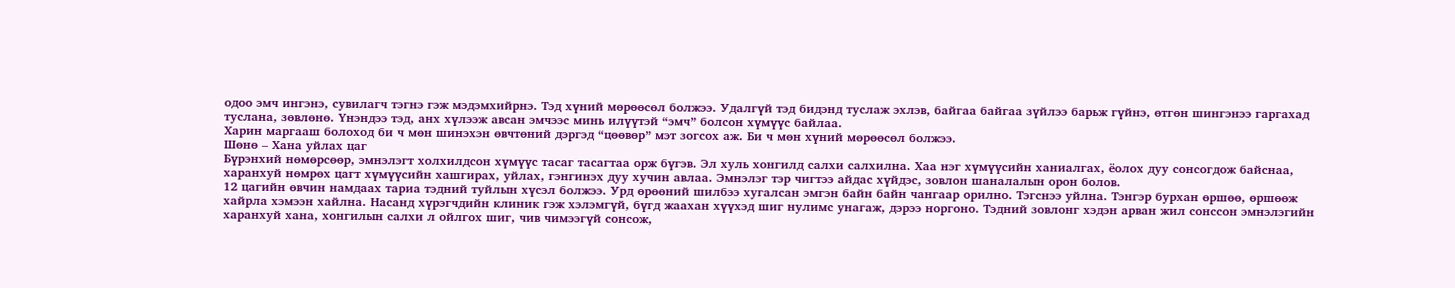одоо эмч ингэнэ, сувилагч тэгнэ гэж мэдэмхийрнэ. Тэд хүний мөрөөсөл болжээ. Удалгүй тэд бидэнд туслаж эхлэв, байгаа байгаа зүйлээ барьж гүйнэ, өтгөн шингэнээ гаргахад туслана, зөвлөнө. Үнэндээ тэд, анх хүлээж авсан эмчээс минь илүүтэй “эмч” болсон хүмүүс байлаа.
Харин маргааш болоход би ч мөн шинэхэн өвчтөний дэргэд “цөөвөр” мэт зогсох аж. Би ч мөн хүний мөрөөсөл болжээ.
Шөнө – Хана уйлах цаг
Бүрэнхий нөмөрсөөр, эмнэлэгт холхилдсон хүмүүс тасаг тасагтаа орж бүгэв. Эл хуль хонгилд салхи салхилна. Хаа нэг хүмүүсийн ханиалгах, ёолох дуу сонсогдож байснаа, харанхуй нөмрөх цагт хүмүүсийн хашгирах, уйлах, гэнгинэх дуу хучин авлаа. Эмнэлэг тэр чигтээ айдас хүйдэс, зовлон шаналалын орон болов.
12 цагийн өвчин намдаах тариа тэдний туйлын хүсэл болжээ. Урд өрөөний шилбээ хугалсан эмгэн байн байн чангаар орилно. Тэгснээ уйлна. Тэнгэр бурхан өршөө, өршөөж хайрла хэмээн хайлна. Насанд хүрэгчдийн клиник гэж хэлэмгүй, бүгд жаахан хүүхэд шиг нулимс унагаж, дэрээ норгоно. Тэдний зовлонг хэдэн арван жил сонссон эмнэлэгийн харанхуй хана, хонгилын салхи л ойлгох шиг, чив чимээгүй сонсож,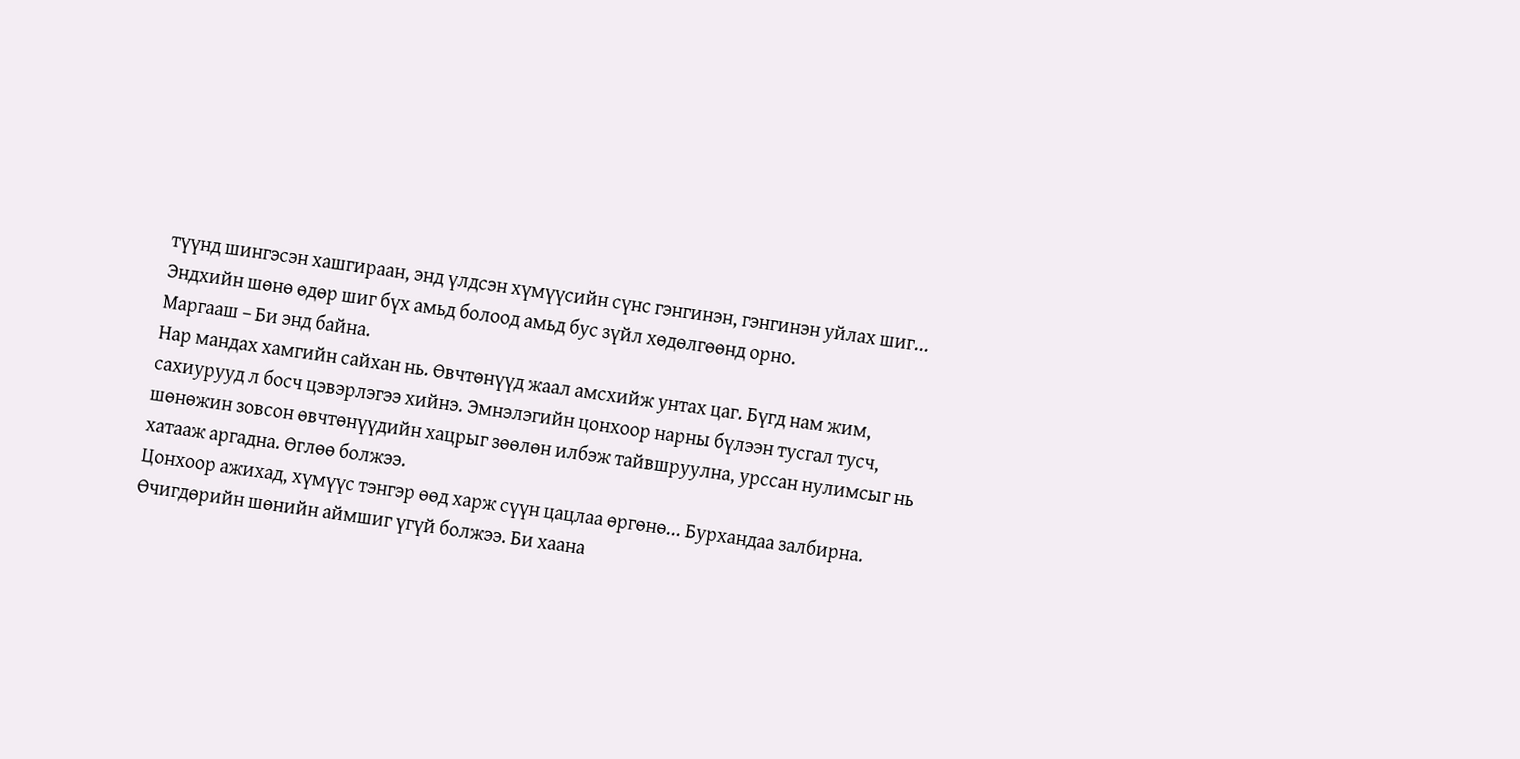түүнд шингэсэн хашгираан, энд үлдсэн хүмүүсийн сүнс гэнгинэн, гэнгинэн уйлах шиг... Эндхийн шөнө өдөр шиг бүх амьд болоод амьд бус зүйл хөдөлгөөнд орно.
Маргааш – Би энд байна.
Нар мандах хамгийн сайхан нь. Өвчтөнүүд жаал амсхийж унтах цаг. Бүгд нам жим, сахиурууд л босч цэвэрлэгээ хийнэ. Эмнэлэгийн цонхоор нарны бүлээн тусгал тусч, шөнөжин зовсон өвчтөнүүдийн хацрыг зөөлөн илбэж тайвшруулна, урссан нулимсыг нь хатааж аргадна. Өглөө болжээ.
Цонхоор ажихад, хүмүүс тэнгэр өөд харж сүүн цацлаа өргөнө... Бурхандаа залбирна. Өчигдөрийн шөнийн аймшиг үгүй болжээ. Би хаана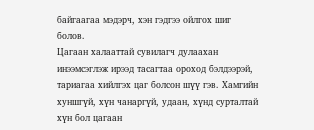байгаагаа мэдэрч, хэн гэдгээ ойлгох шиг болов.
Цагаан халааттай сувилагч дулаахан инээмсэглэж ирээд тасагтаа ороход бэлдээрэй, тариагаа хийлгэх цаг болсон шүү гэв. Хамгийн хуншгүй, хүн чанаргүй, удаан, хүнд сурталтай хүн бол цагаан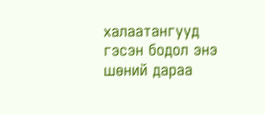халаатангууд гэсэн бодол энэ шөний дараа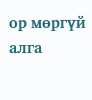ор мөргүй алга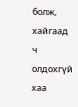болж, хайгаад ч олдохгүй хаа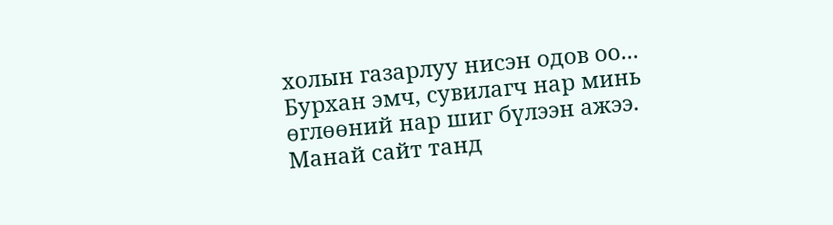холын газарлуу нисэн одов оо... Бурхан эмч, сувилагч нар минь өглөөний нар шиг бүлээн ажээ.
Манай сайт танд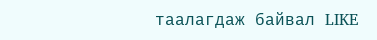таалагдаж байвал LIKE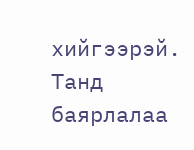хийгээрэй. Танд баярлалаа